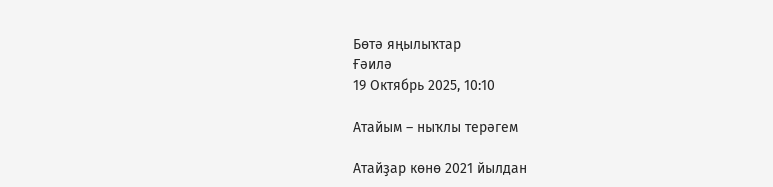Бөтә яңылыҡтар
Ғәилә
19 Октябрь 2025, 10:10

Атайым – ныҡлы терәгем

Атайҙар көнө 2021 йылдан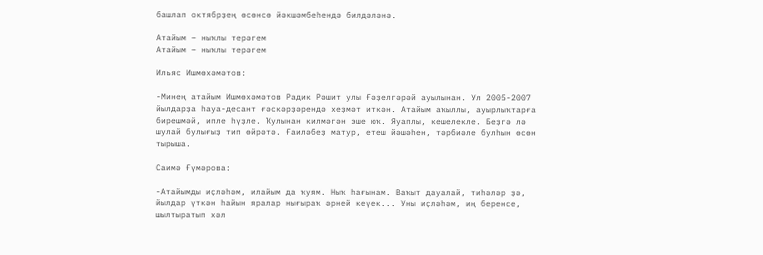башлап октябрҙең өсөнсө йәкшәмбеһендә билдәләнә.

Атайым – ныҡлы терәгем
Атайым – ныҡлы терәгем

Ильяс Ишмөхәмәтов:

-Минең атайым Ишмөхәмәтов Радик Рәшит улы Ғәҙелгәрәй ауылынан. Ул 2005-2007 йылдарҙа һауа-десант ғәскәрҙәрендә хеҙмәт иткән. Атайым аҡыллы, ауырлыҡтарға бирешмәй, ипле һүҙле. Ҡулынан килмәгән эше юҡ. Яуаплы, кешелекле. Беҙгә лә шулай булығыҙ тип өйрәтә. Ғаиләбеҙ матур, етеш йәшәһен, тәрбиәле булһын өсөн тырыша.

Cаимә Ғүмәрова:

-Атайымды иҫләһәм, илайым да ҡуям. Ныҡ һағынам. Ваҡыт дауалай, тиһәләр ҙә, йылдар үткән һайын яралар нығыраҡ әрней кеүек... Уны иҫләһәм, иң беренсе, шылтыратып хәл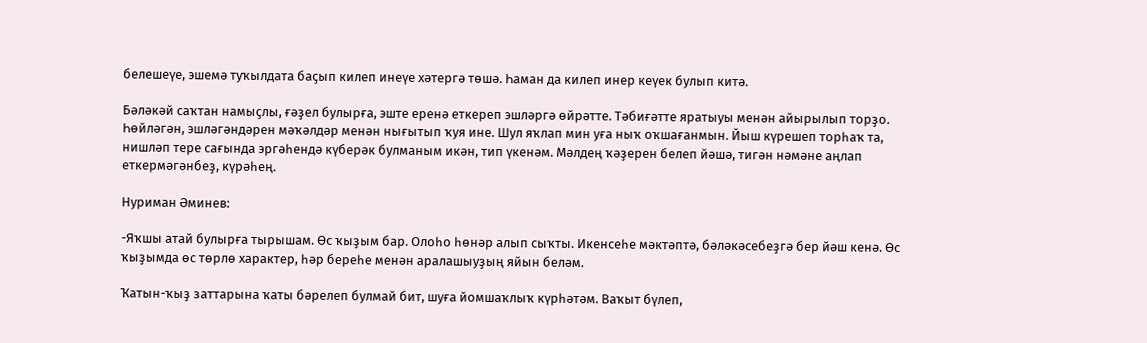белешеүе, эшемә туҡылдата баҫып килеп инеүе хәтергә төшә. Һаман да килеп инер кеүек булып китә.

Бәләкәй саҡтан намыҫлы, ғәҙел булырға, эште еренә еткереп эшләргә өйрәтте. Тәбиғәтте яратыуы менән айырылып торҙо. Һөйләгән, эшләгәндәрен мәҡәлдәр менән нығытып ҡуя ине. Шул яҡлап мин уға ныҡ оҡшағанмын. Йыш күрешеп торһаҡ та, нишләп тере сағында эргәһендә күберәк булманым икән, тип үкенәм. Мәлдең ҡәҙерен белеп йәшә, тигән нәмәне аңлап еткермәгәнбеҙ, күрәһең.

Нуриман Әминев:

-Яҡшы атай булырға тырышам. Өс ҡыҙым бар. Олоһо һөнәр алып сыҡты. Икенсеһе мәктәптә, бәләкәсебеҙгә бер йәш кенә. Өс ҡыҙымда өс төрлө характер, һәр береһе менән аралашыуҙың яйын беләм.

Ҡатын-ҡыҙ заттарына ҡаты бәрелеп булмай бит, шуға йомшаҡлыҡ күрһәтәм. Ваҡыт бүлеп,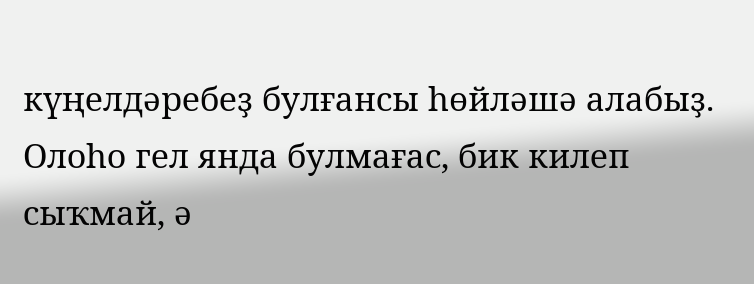күңелдәребеҙ булғансы һөйләшә алабыҙ. Олоһо гел янда булмағас, бик килеп сыҡмай, ә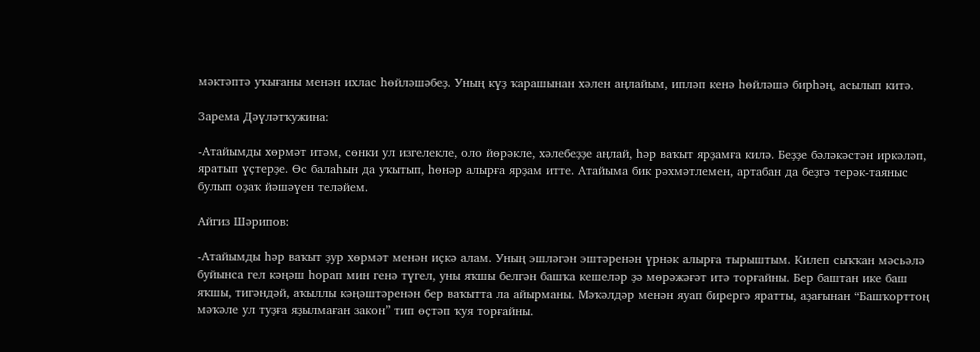мәктәптә уҡығаны менән ихлас һөйләшәбеҙ. Уның күҙ ҡарашынан хәлен аңлайым, ипләп кенә һөйләшә бирһәң, асылып китә.

Зарема Дәүләтҡужина:

-Атайымды хөрмәт итәм, сөнки ул изгелекле, оло йөрәкле, хәлебеҙҙе аңлай, hәр ваҡыт ярҙамға килә. Беҙҙе бәләкәстән иркәләп, яратып үҫтерҙе. Өс балаһын да уҡытып, һөнәр алырға ярҙам итте. Атайыма бик рәхмәтлемен, артабан да беҙгә терәк-таяныс булып оҙаҡ йәшәүен теләйем.

Айгиз Шәрипов:

-Атайымды һәр ваҡыт ҙур хөрмәт менән иҫкә алам. Уның эшләгән эштәренән үрнәк алырға тырыштым. Килеп сыҡҡан мәсьәлә буйынса гел кәңәш һорап мин генә түгел, уны яҡшы белгән башҡа кешеләр ҙә мөрәжәғәт итә торғайны. Бер баштан ике баш яҡшы, тигәндәй, аҡыллы кәңәштәренән бер ваҡытта ла айырманы. Мәҡәлдәр менән яуап бирергә яратты, аҙағынан “Башҡорттоң мәҡәле ул туҙға яҙылмаған закон” тип өҫтәп ҡуя торғайны.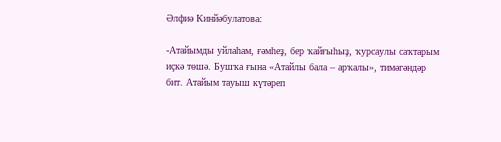Әлфиә Кинйәбулатова:

-Атайымды уйлаһам, ғәмһеҙ, бер ҡайғыһыҙ, ҡурсаулы саҡтарым иҫкә төшә. Бушҡа ғына «Атайлы бала – арҡалы», тимәгәндәр бит. Атайым тауыш күтәреп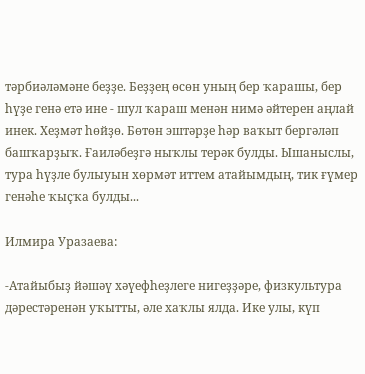тәрбиәләмәне беҙҙе. Беҙҙең өсөн уның бер ҡарашы, бер һүҙе генә етә ине - шул ҡараш менән нимә әйтерен аңлай инек. Хеҙмәт һөйҙө. Бөтөн эштәрҙе һәр ваҡыт бергәләп башҡарҙыҡ. Ғаиләбеҙгә ныҡлы терәк булды. Ышаныслы, тура һүҙле булыуын хөрмәт иттем атайымдың, тик ғүмер генәһе ҡыҫҡа булды...

Илмира Уразаева:

-Атайыбыҙ йәшәү хәүефһеҙлеге нигеҙҙәре, физкультура дәрестәренән уҡытты, әле хаҡлы ялда. Ике улы, күп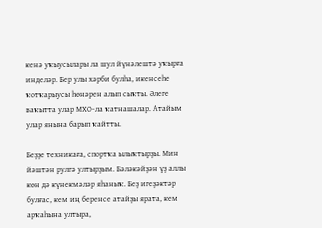кенә уҡыусылары ла шул йүнәлештә уҡырға инделәр. Бер улы хәрби булһа, икенсеһе ҡотҡарыусы һөнәрен алып сыҡты. Әлеге ваҡытта улар МХО-ла ҡатнашалар. Атайым улар янына барып ҡайтты.

Беҙҙе техникаға, спортҡа ылыҡтырҙы. Мин йәштән рулгә ултырҙым. Бәләкәйҙән үҙ аллы көн дә күнекмәләр яһаныҡ. Беҙ игеҙәктәр булғас, кем иң беренсе атайҙы ярата, кем арҡаһына ултыра,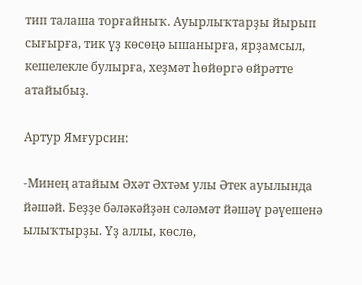тип талаша торғайныҡ. Ауырлыҡтарҙы йырып сығырға, тик үҙ көсөңә ышанырға, ярҙамсыл, кешелекле булырға, хеҙмәт һөйөргә өйрәтте атайыбыҙ.

Артур Ямғурсин:

-Минең атайым Әхәт Әхтәм улы Әтек ауылында йәшәй. Беҙҙе бәләкәйҙән сәләмәт йәшәү рәүешенә ылыҡтырҙы. Үҙ аллы, көслө,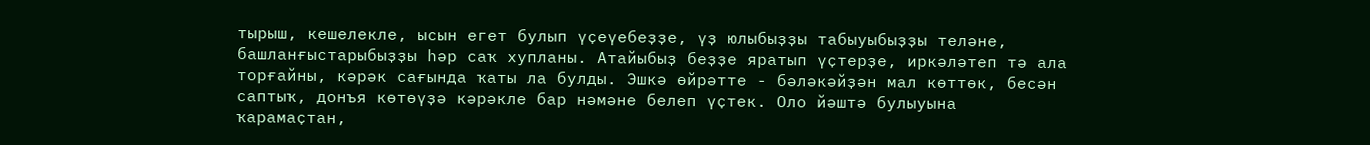тырыш, кешелекле, ысын егет булып үҫеүебеҙҙе, үҙ юлыбыҙҙы табыуыбыҙҙы теләне, башланғыстарыбыҙҙы һәр саҡ хупланы. Атайыбыҙ беҙҙе яратып үҫтерҙе, иркәләтеп тә ала торғайны, кәрәк сағында ҡаты ла булды. Эшкә өйрәтте - бәләкәйҙән мал көттөк, бесән саптыҡ, донъя көтөүҙә кәрәкле бар нәмәне белеп үҫтек. Оло йәштә булыуына ҡарамаҫтан,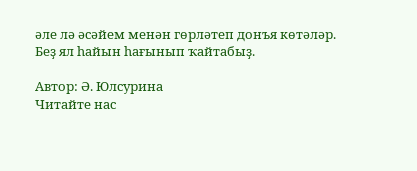әле лә әсәйем менән гөрләтеп донъя көтәләр. Беҙ ял һайын һағынып ҡайтабыҙ.

Автор: Ә. Юлсурина
Читайте нас